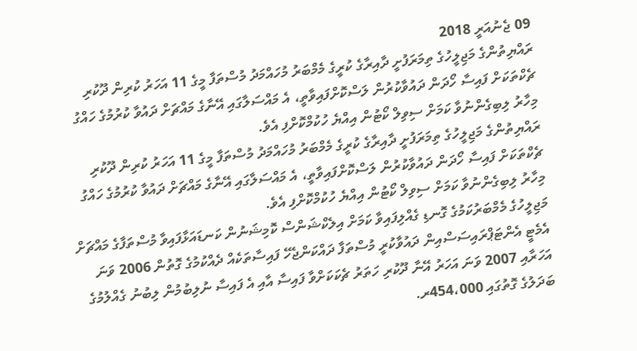09 ޖެނުއަރީ 2018
ރައްޔިތުންގެ މަޖިލީހުގެ ތިމަރަފުށީ ދާއިރާގެ ކުރީގެ މެމްބަރު މުހައްމަދު މުސްތަފާ މީގެ 11 އަހަރު ކުރިން ދޫކުރި ޗެކްތަކަށް ފައިސާ ހޯދަން ދައުވާކުރުން ލަސްކޮށްފައިވާތީ، އެ މައްސަލާގައި އޭނާގެ މައްޗަށް ދައުވާ ކުރުމުގެ ހައްގު މިހާރު ލިބިގެންނުވާ ކަމަށް ސިވިލް ކޯޓުން އިއްޔެ ހުކުމްކޮށްފި އެވެ.
ރައްޔިތުންގެ މަޖިލީހުގެ ތިމަރަފުށީ ދާއިރާގެ ކުރީގެ މެމްބަރު މުހައްމަދު މުސްތަފާ މީގެ 11 އަހަރު ކުރިން ދޫކުރި ޗެކްތަކަށް ފައިސާ ހޯދަން ދައުވާކުރުން ލަސްކޮށްފައިވާތީ، އެ މައްސަލާގައި އޭނާގެ މައްޗަށް ދައުވާ ކުރުމުގެ ހައްގު މިހާރު ލިބިގެންނުވާ ކަމަށް ސިވިލް ކޯޓުން އިއްޔެ ހުކުމްކޮށްފި އެވެ.
މަޖިލީހުގެ މެމްބަރުކަމުގެ ގޮނޑި ގެއްލިފައިވާ ކަމަށް އިލެކްޝަންސް ކޮމިޝަނުން ކަނޑައަޅާފައިވާ މުސްތަފާގެ މައްޗަށް އެމެޓީ އެންޓަޕްރައިސަސްއިން ދައުވާކުރީ މުސްތަފާ ދައްކަންޖެހޭ ފައިސާތަކެއް ދެއްކުމުގެ ގޮތުން 2006 ވަނަ އަހަރާއި 2007 ވަނަ އަހަރު އޭނާ ދޫކުރި ހަތަރު ޗެކަކަށްވާ ފައިސާ އާއި އެ ފައިސާ ނުލިބުމުން ލިބުނު ގެއްލުމުގެ ބަދަލުގެ ގޮތުގައި 454،000ރ.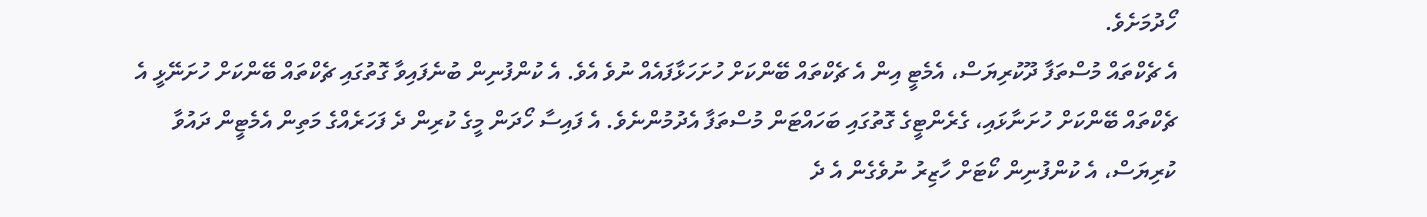ހޯދުމަށެވެ.
އެ ޗެކްތައް މުސްތަފާ ދޫކުރިޔަސް، އެމެޓީ އިން އެ ޗެކްތައް ބޭންކަށް ހުށަހަޅާފައެއް ނުވެ އެވެ. އެ ކުންފުނިން ބުނެފައިވާ ގޮތުގައި ޗެކްތައް ބޭންކަށް ހުށަނޭޅީ އެ ޗެކްތައް ބޭންކަށް ހުށަނާޅައި، ގެރެންޓީގެ ގޮތުގައި ބަހައްޓަން މުސްތަފާ އެދުމުންނެވެ. އެ ފައިސާ ހޯދަން މީގެ ކުރިން ދެ ފަހަރެއްގެ މަތިން އެމެޓީން ދައުވާ ކުރިޔަސް، އެ ކުންފުނިން ކޯޓަށް ހާޒިރު ނުވެގެން އެ ދެ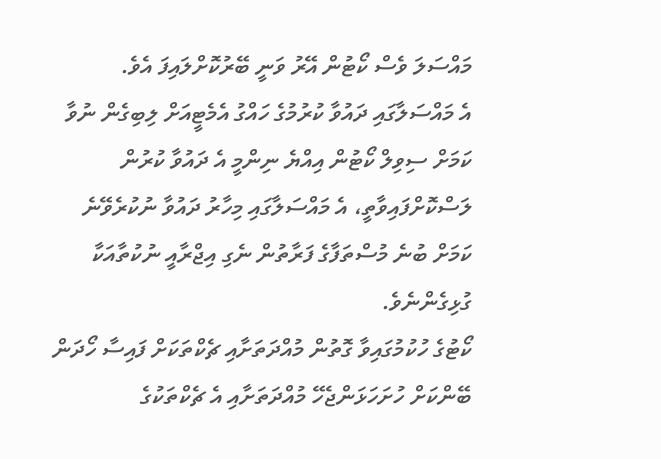މައްސަލަ ވެސް ކޯޓުން އޭރު ވަނީ ބޭރުކޮށްލައިފަ އެވެ.
އެ މައްސަލާގައި ދައުވާ ކުރުމުގެ ހައްގު އެމެޓީއަށް ލިބިގެން ނުވާ ކަމަށް ސިވިލް ކޯޓުން އިއްޔެ ނިންމީ އެ ދައުވާ ކުރުން ލަސްކޮށްފައިވާތީ، އެ މައްސަލާގައި މިހާރު ދައުވާ ނުކުރެވޭނެ ކަމަށް ބުނެ މުސްތަފާގެ ފަރާތުން ނެގި އިޖްރާއީ ނުކުތާއަކާ ގުޅިގެންނެވެ.
ކޯޓުގެ ހުކުމުގައިވާ ގޮތުން މުއްދަތަށާއި ޗެކްތަކަށް ފައިސާ ހޯދަން ބޭންކަށް ހުށަހަޅަންޖެހޭ މުއްދަތަށާއި އެ ޗެކްތަކުގެ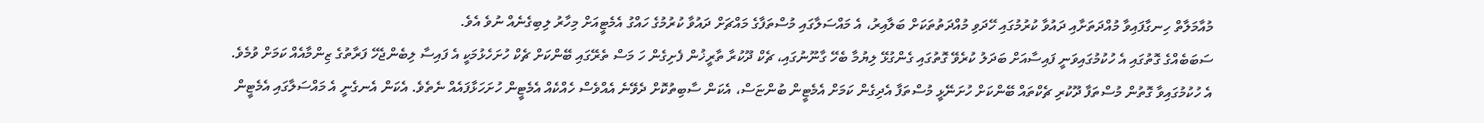މުއާމަލާތް ހިނގާފައިވާ މުއްދަތަށާއި ދައުވާ ކުރުމުގައި ހޭދަވި މުއްދަތުތަކަށް ބަލާއިރު، އެ މައްސަލާގައި މުސްތަފާގެ މައްޗަށް ދައުވާ ކުރުމުގެ ހައްގު އެމެޓީއަށް މިހާރު ލިބިގެނެއް ނުވެ އެވެ.
ސަބަބެއްގެ ގޮތުގައި އެ ހުކުމުގައިވަނީ ފައިސާއަށް ބަދަލު ކުރެވޭ ގޮތުގައި ގެންގުޅޭ ލިޔުމާ ބެހޭ ގާނޫނުގައި، ޗެކް ދޫކުރާ ތާރީޚުން ފެށިގެން ހަ މަސް ތެރޭގައި ބޭންކަށް ޗެކް ހުށަހެޅުމަކީ އެ ފައިސާ ލިބެންޖެހޭ ފަރާތުގެ ޒިންމާއެއް ކަމަށް ވުމެވެ.
އެ ހުކުމުގައިވާ ގޮތުން މުސްތަފާ ދޫކުރި ޗެކްތައް ބޭންކަށް ހުށަނޭޅީ މުސްތަފާ އެދިގެން ކަމަށް އެމެޓީން ބުންޏަސް، އެކަން ސާބިތުކޮށް ދެވޭނެ އެއްވެސް ހެއްކެއް އެމެޓީން ހުށަހަޅާފައެއް ނެތެވެ. އެކަން އެނގެނީ އެ މައްސަލާގައި އެމެޓީން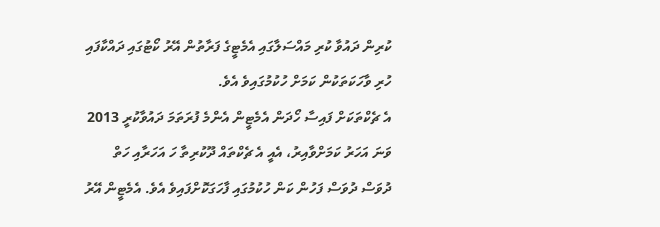ކުރިން ދައުވާ ކުރި މައްސަލާގައި އެމެޓީގެ ފަރާތުން އޭރު ކޯޓުގައި ދައްކާފައި ހުރި ވާހަކަތަކުން ކަމަށް ހުކުމުގައިވެ އެވެ.
އެ ޗެކްތަކަށް ފައިސާ ހޯދަން އެމެޓީން އެންމެ ފުރަތަމަ ދައުވާކުރީ 2013 ވަނަ އަހަރު ކަމަށްވާއިރު، އެއީ އެ ޗެކްތައް ދޫކުރިތާ ހަ އަހަރާއި ހަތް ދުވަސް ދުވަސް ފަހުން ކަން ހުކުމުގައި ފާހަގަކޮށްފައިވެ އެވެ. އެމެޓީން އޭރު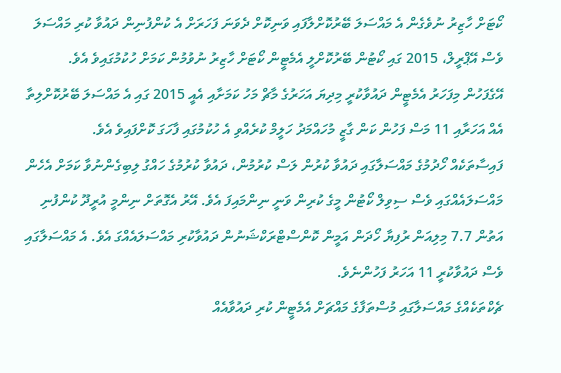ކޯޓަށް ހާޒިރު ނުވެގެން އެ މައްސަލަ ބޭރުކޮށްލާފައި ވަނިކޮށް ދެވަނަ ފަހަރަށް އެ ކުންފުނިން ދައުވާ ކުރި މައްސަލަ ވެސް އޭޕްރީލް، 2015 ގައި ކޯޓުން ބޭރުކޮށްލީ އެމެޓީން ކޯޓަށް ހާޒިރު ނުވުމުން ކަމަށް ހުކުމުގައިވެ އެވެ.
އޭގެފަހުން މިފަހަރު އެމެޓީން ދައުވާކުރީ މިދިޔަ އަހަރުގެ މާޗް މަހު ކަމަށާއި އެއީ 2015 ގައި އެ މައްސަލަ ބޭރުކޮށްލިތާ އެއް އަހަރާއި 11 މަސް ފަހުން ކަން ގާޒީ މުހައްމަދު ހަލީމް ކުރެއްވި އެ ހުކުމުގައި ފާހަގަ ކޮށްފައިވެ އެވެ.
ފައިސާތަކެއް ހޯދުމުގެ މައްސަލާގައި ދައުވާ ކުރުން ލަސް ކުރުމުން، ދައުވާ ކުރުމުގެ ހައްގު ލިބިގެންނުވާ ކަމަށް އެހެން މައްސަލައެއްގައި ވެސް ސިވިލް ކޯޓުން މީގެ ކުރިން ވަނީ ނިންމައިފަ އެވެ. އޭރު އެގޮތަށް ނިންމީ އުރީދޫ ކުންފުނި އަތުން 7.7 މިލިއަން ރުފިޔާ ހޯދަން އަމީން ކޮންސްޓްރަކްޝަނުން ދައުވާކުރި މައްސަލައެއްގަ އެވެ. އެ މައްސަލާގައި ވެސް ދައުވާކުރީ 11 އަހަރު ފަހުންނެވެ.
ޗެކްތަކެއްގެ މައްސަލާގައި މުސްތަފާގެ މައްޗަށް އެމެޓީން ކުރި ދައުވާއެއް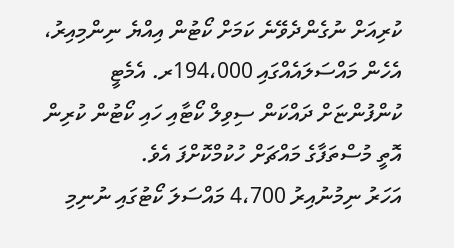ކުރިއަށް ނުގެންދެވޭނެ ކަމަށް ކޯޓުން އިއްޔެ ނިންމިއިރު، އެހެން މައްސަލައެއްގައި 194،000ރ. އެމެޓީ ކުންފުންޏަށް ދައްކަން ސިވިލް ކޯޓާއި ހައި ކޯޓުން ކުރިން އޮތީ މުސްތަފާގެ މައްޗަށް ހުކުމްކޮށްފަ އެވެ.
އަހަރު ނިމުނުއިރު 4،700 މައްސަލަ ކޯޓުގައި ނުނިމި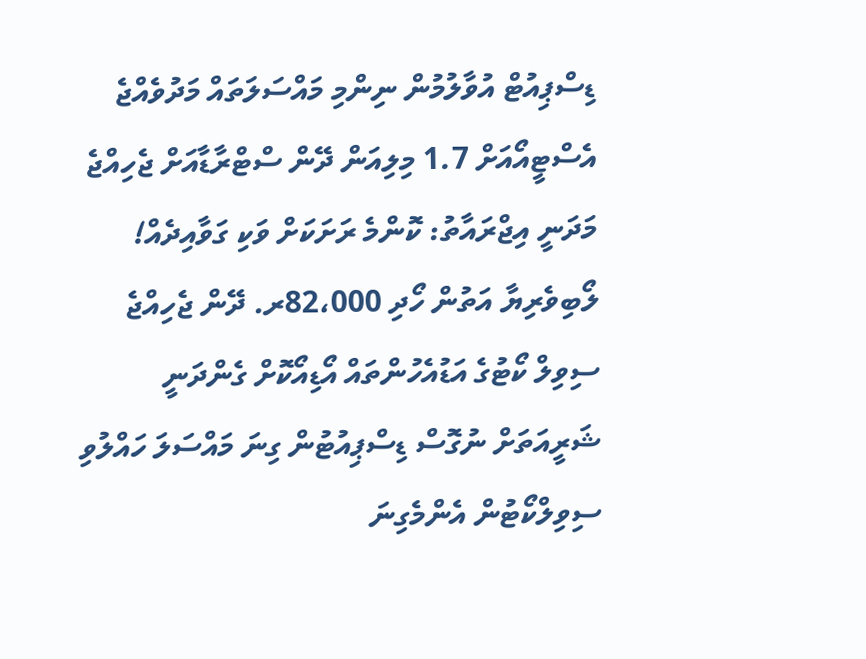ޑިސްޕިއުޓް އުވާލުމުން ނިންމި މައްސަލަތައް މަދުވެއްޖެ
އެސްޓީއޯއަށް 1.7 މިލިއަން ދޭން ސްޓްރާޑާއަށް ޖެހިއްޖެ
މަދަނީ އިޖްރައާތު: ކޮންމެ ރަށަކަށް ވަކި ގަވާއިދެއް!
ލޯބިވެރިޔާ އަތުން ހޯދި 82،000ރ. ދޭން ޖެހިއްޖެ
ސިވިލް ކޯޓުގެ އަޑުއެހުންތައް އޯޑިއޯކޮށް ގެންދަނީ
ޝަރީއަތަށް ނުގޮސް ޑިސްޕިއުޓުން ގިނަ މައްސަލަ ހައްލުވި
ސިވިލްކޯޓުން އެންމެގިނަ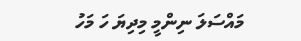މައްސަލަ ނިންމީ މިދިޔަ ހަ މަހު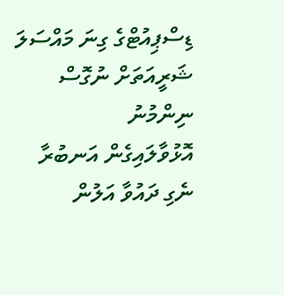ޑިސްޕިއުޓްގެ ގިނަ މައްސަލަ ޝަރީއަތަށް ނުގޮސް ނިންމުނު
އޮޅުވާލައިގެން އަނބުރާ ނެގި ދައުވާ އަލުން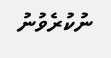ނުކުރެވުނު